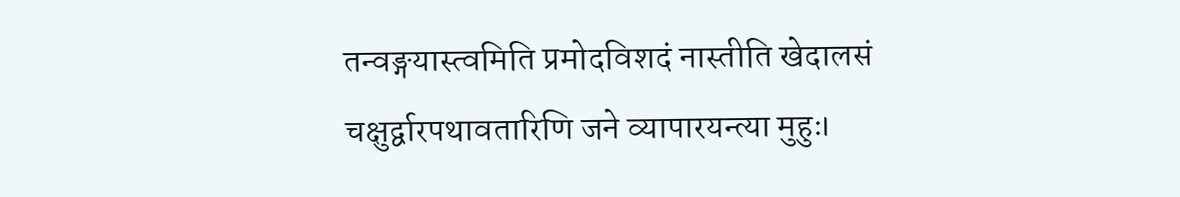तन्वङ्गयास्त्वमिति प्रमोदविशदं नास्तीति खेदालसं चक्षुर्द्वारपथावतारिणि जने व्यापारयन्त्या मुहुः।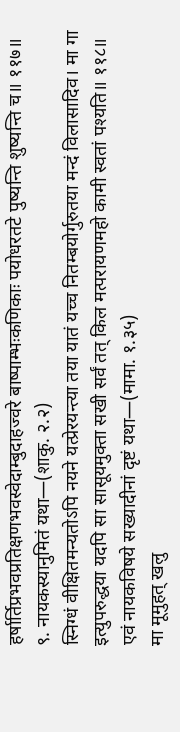हर्षार्तिप्रभवप्रतिक्षणभवस्वेदाम्बुदाहज्वरे बाष्पाम्भःकणिकाः पयोधरतटे पुष्यन्ति शुष्यन्ति च॥ ११७॥
९. नायकस्यानुमितं यथा—(शाकु. २.२)
स्निग्धं वीक्षितमन्यतोऽपि नयने यत्प्रेरयन्त्या तया यातं यच्च नितम्बयोर्गुरुतया मन्दं विलासादिव। मा गा इत्युपरुद्धया यदपि सा सासूयमुक्ता सखी सर्वं तत् किल मत्परायणमहो कामी स्वतां पश्यति॥ ११८॥
एवं नायकविषये सख्यादीनां दृष्टं यथा—(मामा. १.३५)
मा मूमुहत् खलु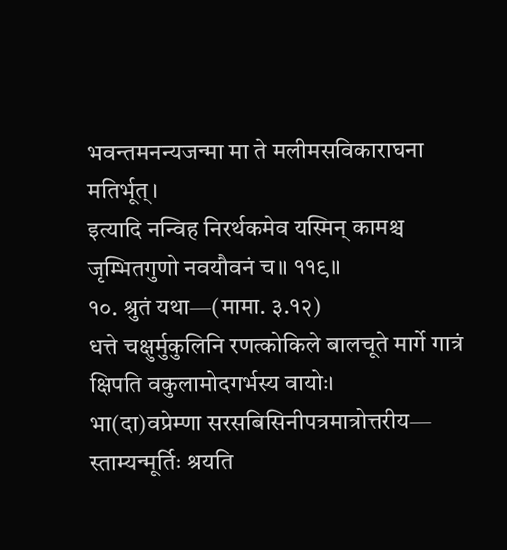भवन्तमनन्यजन्मा मा ते मलीमसविकाराघना मतिर्भूत्।
इत्यादि नन्विह निरर्थकमेव यस्मिन् कामश्च जृम्भितगुणो नवयौवनं च॥ ११९॥
१०. श्रुतं यथा—(मामा. ३.१२)
धत्ते चक्षुर्मुकुलिनि रणत्कोकिले बालचूते मार्गे गात्रं क्षिपति वकुलामोदगर्भस्य वायोः।
भा(दा)वप्रेम्णा सरसबिसिनीपत्रमात्रोत्तरीय— स्ताम्यन्मूर्तिः श्रयति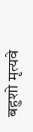बहुशो मृत्यवे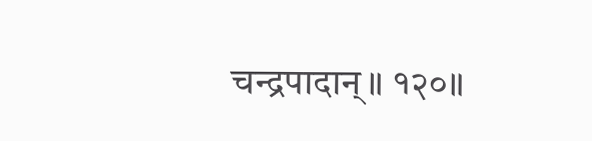चन्द्रपादान्॥ १२०॥